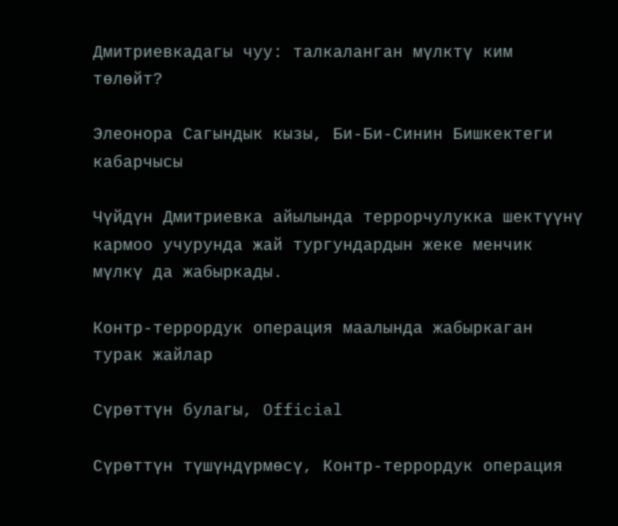Дмитриевкадагы чуу: талкаланган мүлктү ким төлөйт?

Элеонора Сагындык кызы, Би-Би-Синин Бишкектеги кабарчысы

Чүйдүн Дмитриевка айылында террорчулукка шектүүнү кармоо учурунда жай тургундардын жеке менчик мүлкү да жабыркады.

Контр-террордук операция маалында жабыркаган турак жайлар

Сүрөттүн булагы, Official

Сүрөттүн түшүндүрмөсү, Контр-террордук операция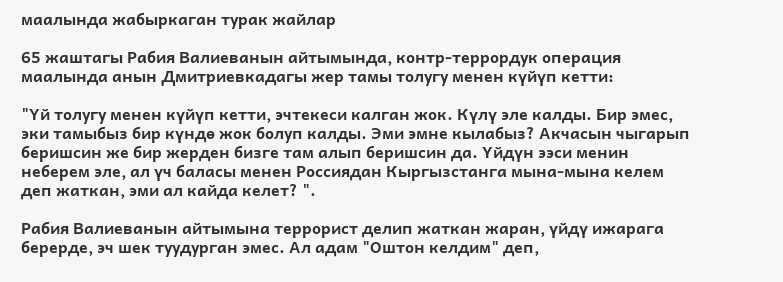маалында жабыркаган турак жайлар

65 жаштагы Рабия Валиеванын айтымында, контр-террордук операция маалында анын Дмитриевкадагы жер тамы толугу менен күйүп кетти:

"Үй толугу менен күйүп кетти, эчтекеси калган жок. Күлү эле калды. Бир эмес, эки тамыбыз бир күндө жок болуп калды. Эми эмне кылабыз? Акчасын чыгарып беришсин же бир жерден бизге там алып беришсин да. Үйдүн ээси менин неберем эле, ал үч баласы менен Россиядан Кыргызстанга мына-мына келем деп жаткан, эми ал кайда келет? ".

Рабия Валиеванын айтымына террорист делип жаткан жаран, үйдү ижарага берерде, эч шек туудурган эмес. Ал адам "Оштон келдим" деп,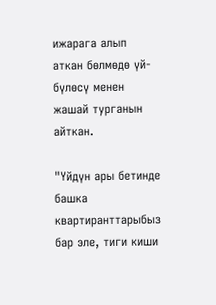ижарага алып аткан бөлмөдө үй-бүлөсү менен жашай турганын айткан.

"Үйдүн ары бетинде башка квартиранттарыбыз бар эле, тиги киши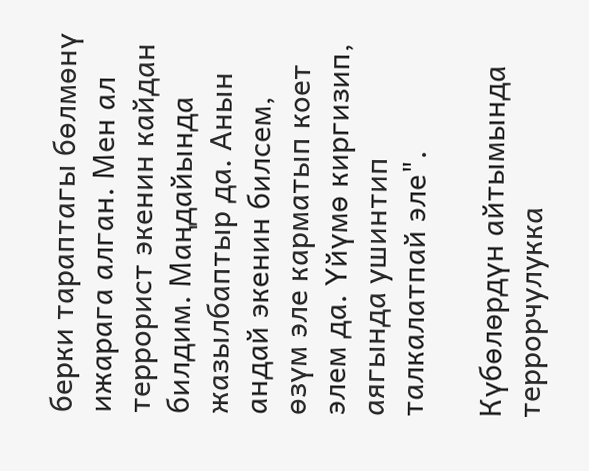берки тараптагы бөлмөнү ижарага алган. Мен ал террорист экенин кайдан билдим. Маңдайында жазылбаптыр да. Анын андай экенин билсем, өзүм эле карматып коет элем да. Үйүмө киргизип, аягында ушинтип талкалатпай эле".

Күбөлөрдүн айтымында террорчулукка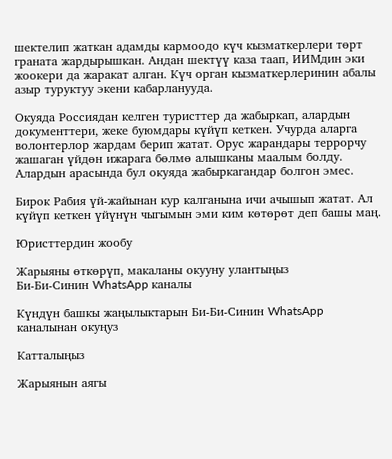шектелип жаткан адамды кармоодо күч кызматкерлери төрт граната жардырышкан. Андан шектүү каза таап, ИИМдин эки жоокери да жаракат алган. Күч орган кызматкерлеринин абалы азыр туруктуу экени кабарланууда.

Окуяда Россиядан келген туристтер да жабыркап, алардын документтери, жеке буюмдары күйүп кеткен. Учурда аларга волонтерлор жардам берип жатат. Орус жарандары террорчу жашаган үйдөн ижарага бөлмө алышканы маалым болду. Алардын арасында бул окуяда жабыркагандар болгон эмес.

Бирок Рабия үй-жайынан кур калганына ичи ачышып жатат. Ал күйүп кеткен үйүнүн чыгымын эми ким көтөрөт деп башы маң.

Юристтердин жообу

Жарыяны өткөрүп, макаланы окууну улантыңыз
Би-Би-Синин WhatsApp каналы

Күндүн башкы жаңылыктарын Би-Би-Синин WhatsApp каналынан окуңуз

Катталыңыз

Жарыянын аягы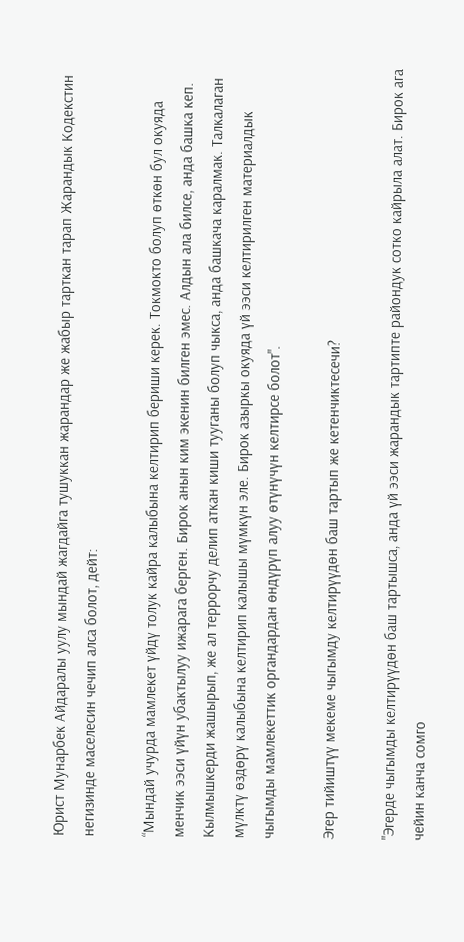Юрист Мунарбек Айдаралы уулу мындай жагдайга тушуккан жарандар же жабыр тарткан тарап Жарандык Кодекстин негизинде маселесин чечип алса болот, дейт:

“Мындай учурда мамлекет үйдү толук кайра калыбына келтирип бериши керек. Токмокто болуп өткөн бул окуяда менчик ээси үйүн убактылуу ижарага берген. Бирок анын ким экенин билген эмес. Алдын ала билсе, анда башка кеп. Кылмышкерди жашырып, же ал террорчу делип аткан киши тууганы болуп чыкса, анда башкача каралмак. Талкалаган мүлктү өздөрү калыбына келтирип калышы мүмкүн эле. Бирок азыркы окуяда үй ээси келтирилген материалдык чыгымды мамлекеттик органдардан өндүрүп алуу өтүнүчүн келтирсе болот".

Эгер тийиштүү мекеме чыгымду келтирүүдөн баш тартып же кетенчиктесечи?

"Эгерде чыгымды келтирүүдөн баш тартышса, анда үй ээси жарандык тартипте райондук сотко кайрыла алат. Бирок ага чейин канча сомго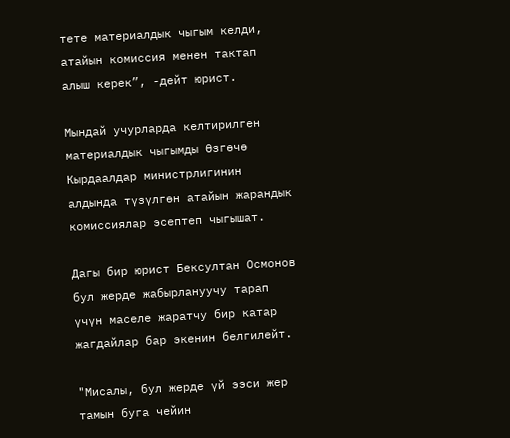тете материалдык чыгым келди, атайын комиссия менен тактап алыш керек”, -дейт юрист.

Мындай учурларда келтирилген материалдык чыгымды Өзгөчө Кырдаалдар министрлигинин алдында түзүлгөн атайын жарандык комиссиялар эсептеп чыгышат.

Дагы бир юрист Бексултан Осмонов бул жерде жабырлануучу тарап үчүн маселе жаратчу бир катар жагдайлар бар экенин белгилейт.

"Мисалы, бул жерде үй ээси жер тамын буга чейин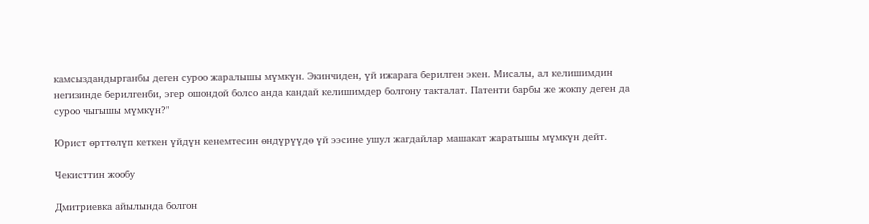камсыздандырганбы деген суроо жаралышы мүмкүн. Экинчиден, үй ижарага берилген экен. Мисалы, ал келишимдин негизинде берилгенби, эгер ошондой болсо анда кандай келишимдер болгону такталат. Патенти барбы же жокпу деген да суроо чыгышы мүмкүн?"

Юрист өрттөлүп кеткен үйдүн кенемтесин өндүрүүдө үй ээсине ушул жагдайлар машакат жаратышы мүмкүн дейт.

Чекисттин жообу

Дмитриевка айылында болгон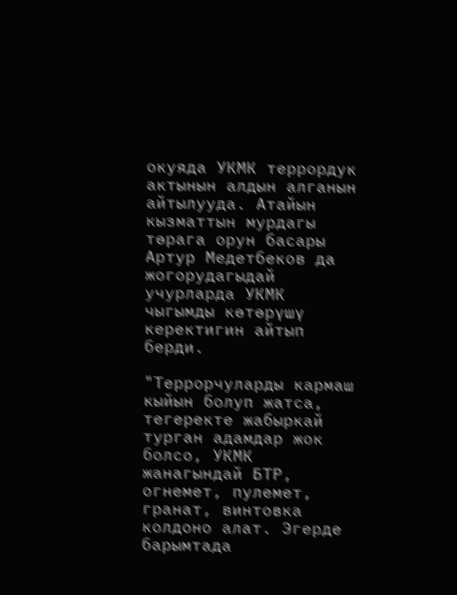окуяда УКМК террордук актынын алдын алганын айтылууда. Атайын кызматтын мурдагы төрага орун басары Артур Медетбеков да жогорудагыдай учурларда УКМК чыгымды көтөрүшү керектигин айтып берди.

"Террорчуларды кармаш кыйын болуп жатса, тегеректе жабыркай турган адамдар жок болсо, УКМК жанагындай БТР, огнемет, пулемет, гранат, винтовка колдоно алат. Эгерде барымтада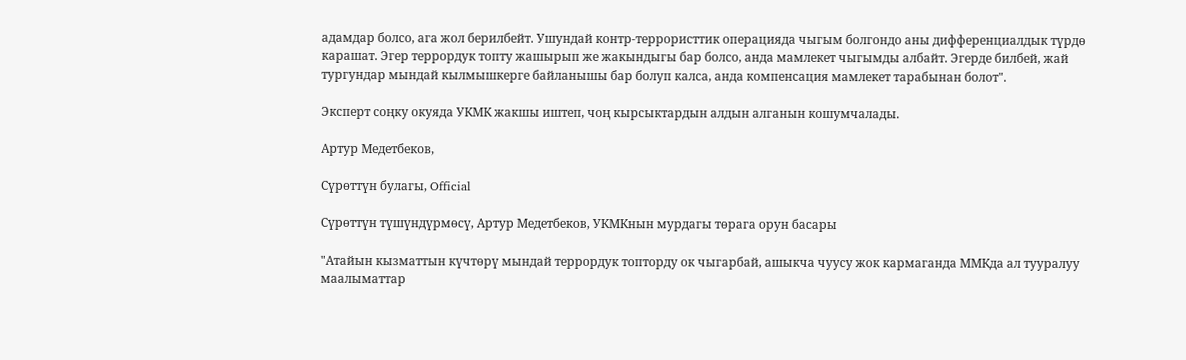адамдар болсо, ага жол берилбейт. Ушундай контр-террористтик операцияда чыгым болгондо аны дифференциалдык түрдө карашат. Эгер террордук топту жашырып же жакындыгы бар болсо, анда мамлекет чыгымды албайт. Эгерде билбей, жай тургундар мындай кылмышкерге байланышы бар болуп калса, анда компенсация мамлекет тарабынан болот".

Эксперт соңку окуяда УКМК жакшы иштеп, чоң кырсыктардын алдын алганын кошумчалады.

Артур Медетбеков,

Сүрөттүн булагы, Official

Сүрөттүн түшүндүрмөсү, Артур Медетбеков, УКМКнын мурдагы төрага орун басары

"Атайын кызматтын күчтөрү мындай террордук топторду ок чыгарбай, ашыкча чуусу жок кармаганда ММКда ал тууралуу маалыматтар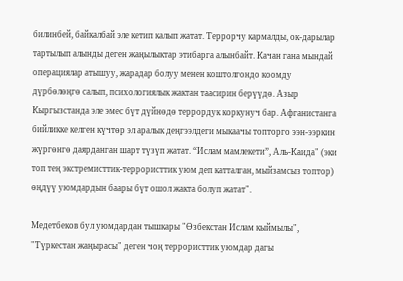билинбей, байкалбай эле кетип калып жатат. Террорчу кармалды, ок-дарылар тартылып алынды деген жаңылыктар этибарга алынбайт. Качан гана мындай операциялар атышуу, жарадар болуу менен коштолгондо коомду дүрбөлөңгө салып, психологиялык жактан таасирин берүүдө. Азыр Кыргызстанда эле эмес бүт дүйнөдө террордук коркунуч бар. Афганистанга бийликке келген күчтөр эл аралык деңгээлдеги мыкаачы топторго ээн-ээркин жүргөнгө даярданган шарт түзүп жатат. “Ислам мамлекети”, Аль-Каида" (эки топ тең экстремисттик-террористтик уюм деп катталган, мыйзамсыз топтор) өңдүү уюмдардын баары бүт ошол жакта болуп жатат".

Медетбеков бул уюмдардан тышкары "Өзбекстан Ислам кыймылы", "Түркестан жаңырасы" деген чоң террористтик уюмдар дагы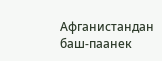Афганистандан баш-паанек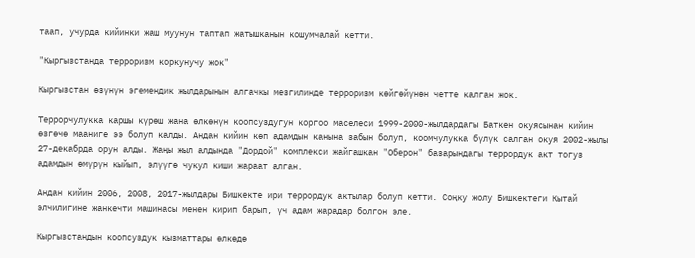таап, учурда кийинки жаш муунун таптап жатышканын кошумчалай кетти.

"Кыргызстанда терроризм коркунучу жок"

Кыргызстан өзүнүн эгемендик жылдарынын алгачкы мезгилинде терроризм көйгөйүнөн четте калган жок.

Террорчулукка каршы күрөш жана өлкөнүн коопсуздугун коргоо маселеси 1999-2000-жылдардагы Баткен окуясынан кийин өзгөчө мааниге ээ болуп калды. Андан кийин көп адамдын канына забын болуп, коомчулукка бүлүк салган окуя 2002-жылы 27-декабрда орун алды. Жаңы жыл алдында "Дордой" комплекси жайгашкан "Оберон" базарындагы террордук акт тогуз адамдын өмүрүн кыйып, элүүгө чукул киши жараат алган.

Андан кийин 2006, 2008, 2017-жылдары Бишкекте ири террордук актылар болуп кетти. Соңку жолу Бишкектеги Кытай элчилигине жанкечти машинасы менен кирип барып, үч адам жарадар болгон эле.

Кыргызстандын коопсуздук кызматтары өлкөдө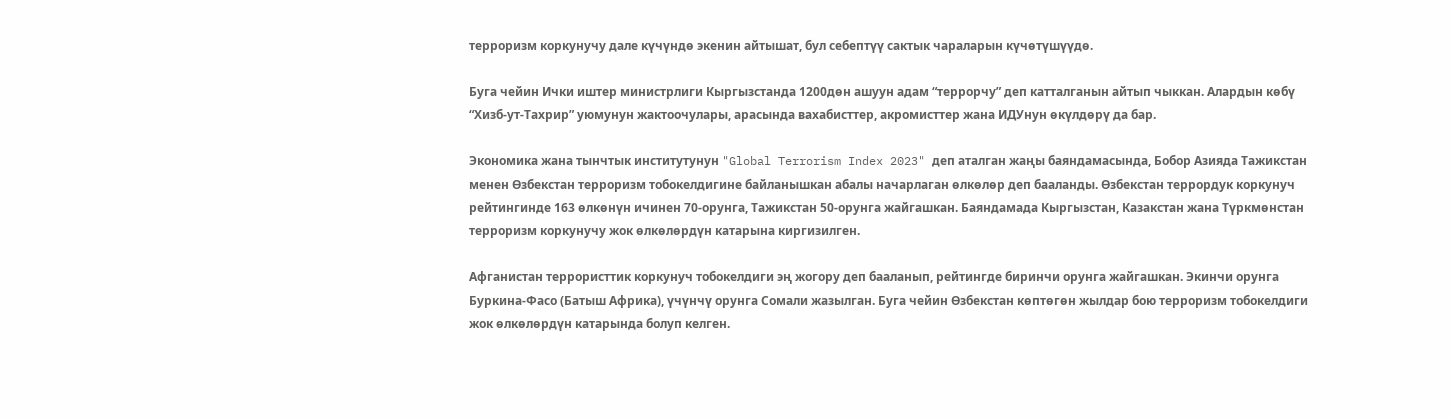терроризм коркунучу дале күчүндө экенин айтышат, бул себептүү сактык чараларын күчөтүшүүдө.

Буга чейин Ички иштер министрлиги Кыргызстанда 1200дөн ашуун адам “террорчу” деп катталганын айтып чыккан. Алардын көбү “Хизб-ут-Тахрир” уюмунун жактоочулары, арасында вахабисттер, акромисттер жана ИДУнун өкүлдөрү да бар.

Экономика жана тынчтык институтунун "Global Terrorism Index 2023" деп аталган жаңы баяндамасында, Бобор Азияда Тажикстан менен Өзбекстан терроризм тобокелдигине байланышкан абалы начарлаган өлкөлөр деп бааланды. Өзбекстан террордук коркунуч рейтингинде 163 өлкөнүн ичинен 70-орунга, Тажикстан 50-орунга жайгашкан. Баяндамада Кыргызстан, Казакстан жана Түркмөнстан терроризм коркунучу жок өлкөлөрдүн катарына киргизилген.

Афганистан террористтик коркунуч тобокелдиги эң жогору деп бааланып, рейтингде биринчи орунга жайгашкан. Экинчи орунга Буркина-Фасо (Батыш Африка), үчүнчү орунга Сомали жазылган. Буга чейин Өзбекстан көптөгөн жылдар бою терроризм тобокелдиги жок өлкөлөрдүн катарында болуп келген.